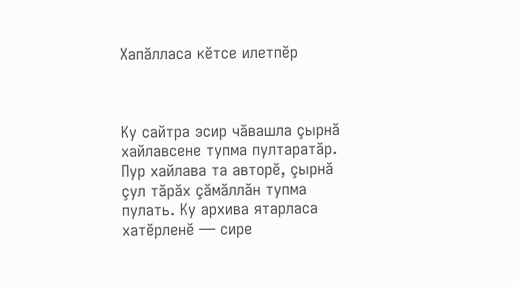Хапăлласа кĕтсе илетпĕр



Ку сайтра эсир чăвашла çырнă хайлавсене тупма пултаратăр. Пур хайлава та авторĕ, çырнă çул тăрăх çăмăллăн тупма пулать. Ку архива ятарласа хатĕрленĕ — сире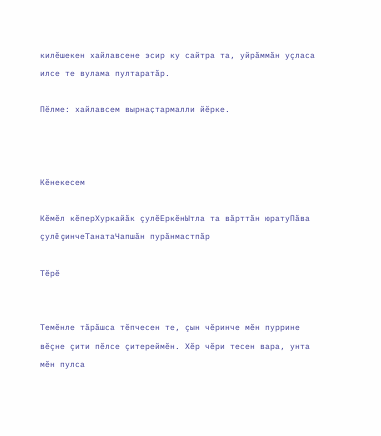килĕшекен хайлавсене эсир ку сайтра та, уйрăммăн уçласа илсе те вулама пултаратăр.

Пӗлме: хайлавсем вырнаҫтармалли йӗрке.



Кĕнекесем

Кĕмĕл кĕперХуркайăк çулĕЕркӗнЫтла та вăрттăн юратуПăва çулĕ çинчеТанатаЧапшăн пурăнмастпăр

Тĕрĕ


Темĕнле тăрăшса тĕпчесен те, çын чĕринче мĕн пуррине вĕçне çити пĕлсе çитереймĕн. Хĕр чĕри тесен вара, унта мĕн пулса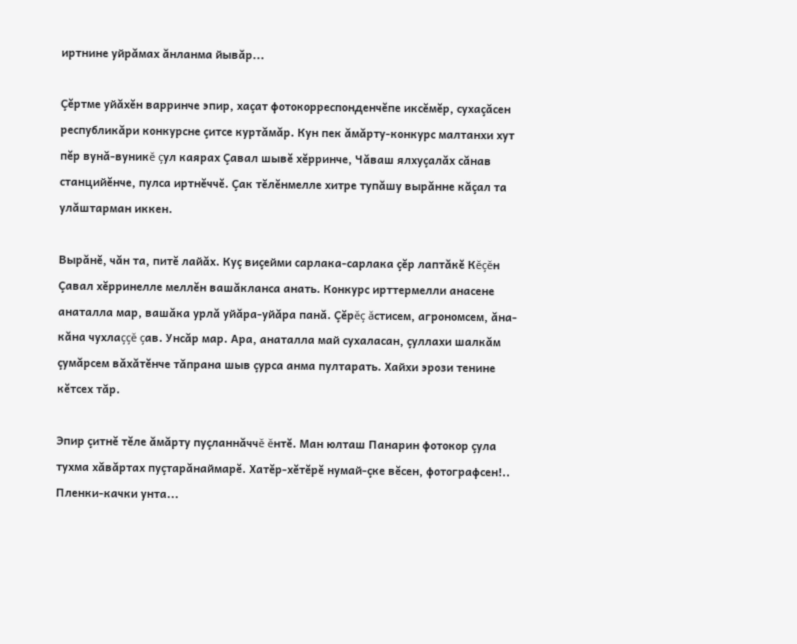иртнине уйрăмах ăнланма йывăр...

Çĕртме уйăхĕн варринче эпир, хаçат фотокорреспонденчĕпе иксĕмĕр, сухаçăсен республикăри конкурсне çитсе куртăмăр. Кун пек ăмăрту-конкурс малтанхи хут пĕр вунă-вуникĕ çул каярах Çавал шывĕ хĕрринче, Чăваш ялхуçалăх сăнав станцийĕнче, пулса иртнĕччĕ. Çак тĕлĕнмелле хитре тупăшу вырăнне кăçал та улăштарман иккен.

Вырăнĕ, чăн та, питĕ лайăх. Куç виçейми сарлака-сарлака çĕр лаптăкĕ Кĕçĕн Çавал хĕрринелле меллĕн вашăкланса анать. Конкурс ирттермелли анасене анаталла мар, вашăка урлă уйăра-уйăра панă. Çĕрĕç ăстисем, агрономсем, ăна-кăна чухлаççĕ çав. Унсăр мар. Ара, анаталла май сухаласан, çуллахи шалкăм çумăрсем вăхăтĕнче тăпрана шыв çурса анма пултарать. Хайхи эрози тенине кĕтсех тăр.

Эпир çитнĕ тĕле ăмăрту пуçланнăччĕ ĕнтĕ. Ман юлташ Панарин фотокор çула тухма хăвăртах пуçтарăнаймарĕ. Хатĕр-хĕтĕрĕ нумай-çке вĕсен, фотографсен!.. Пленки-качки унта...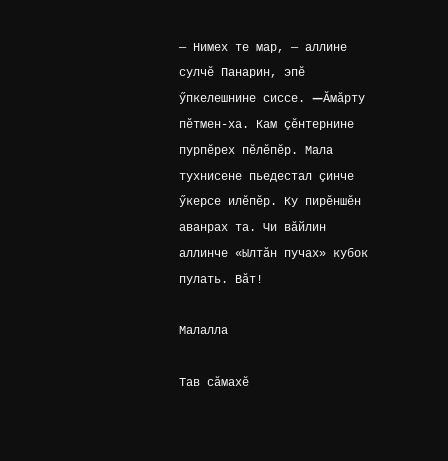— Нимех те мар, — аллине сулчĕ Панарин, эпĕ ӳпкелешнине сиссе. —Ăмăрту пĕтмен-ха. Кам çĕнтернине пурпĕрех пĕлĕпĕр. Мала тухнисене пьедестал çинче ӳкерсе илĕпĕр. Ку пирĕншĕн аванрах та. Чи вăйлин аллинче «Ылтăн пучах» кубок пулать. Вăт!

Малалла

Тав сăмахĕ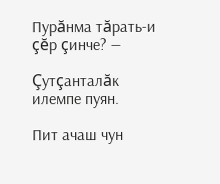Пурăнма тăрать-и çĕр çинче? —

Çутçанталăк илемпе пуян.

Пит ачаш чун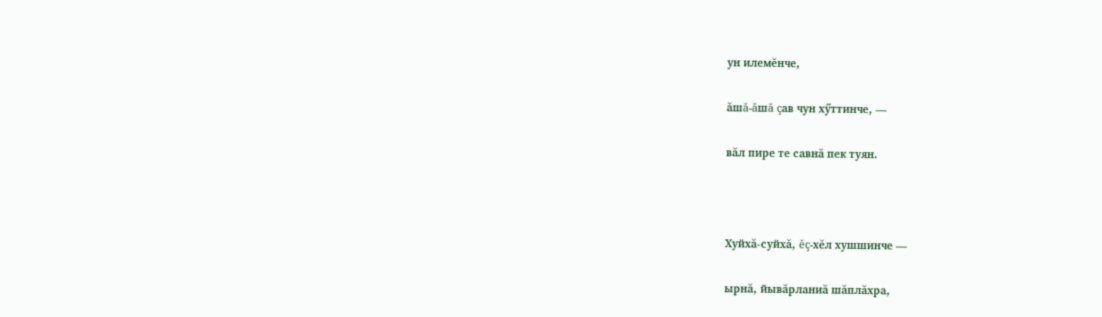ун илемĕнче,

ăшă-ăшă çав чун хӳттинче, —

вăл пире те савнă пек туян.



Хуйхă-суйхă, ĕç-хĕл хушшинче —

ырнă, йывăрланиă шăплăхра,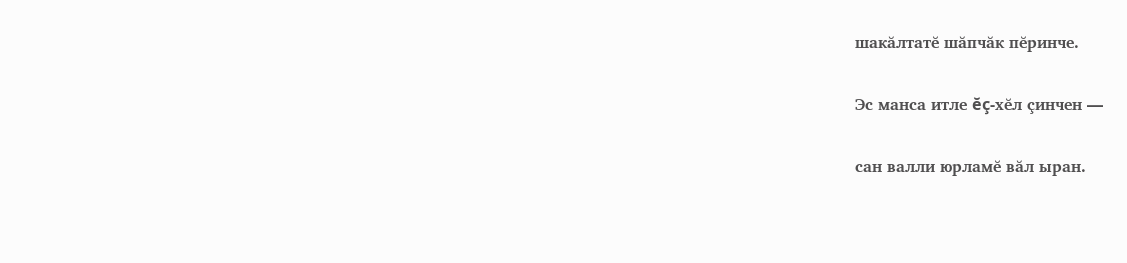шакăлтатĕ шăпчăк пĕринче.

Эс манса итле ĕç-хĕл çинчен —

сан валли юрламĕ вăл ыран.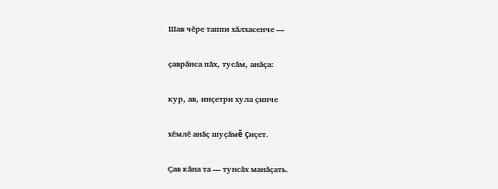Шав чĕре таппи хăлхасенче —

çаврăнса пăх, тусăм, анăçа:

кур, ав, инçетри хула çинче

хĕмлĕ анăç шуçăмĕ çиçет.

Çав кăна та — тунсăх манăçать.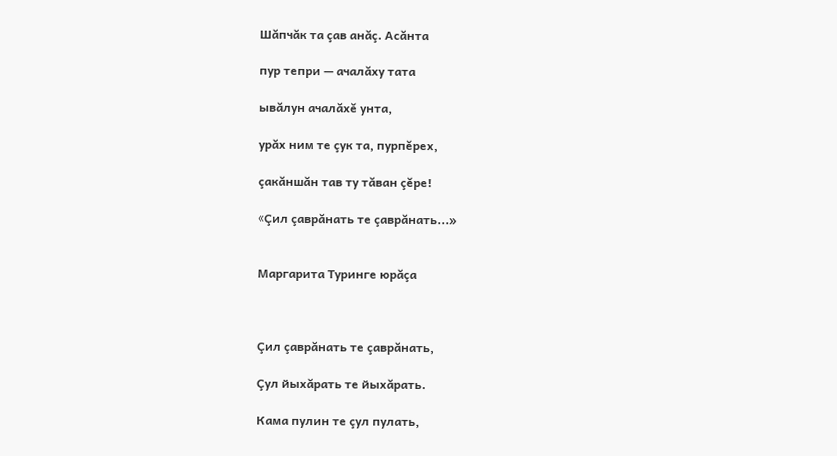Шăпчăк та çав анăç. Асăнта

пур тепри — ачалăху тата

ывăлун ачалăхĕ унта,

урăх ним те çук та, пурпĕрех,

çакăншăн тав ту тăван çĕре!

«Çил çаврăнать те çаврăнать...»


Маргарита Туринге юрăçа



Çил çаврăнать те çаврăнать,

Çул йыхăрать те йыхăрать.

Кама пулин те çул пулать,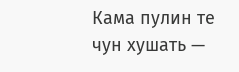Кама пулин те чун хушать —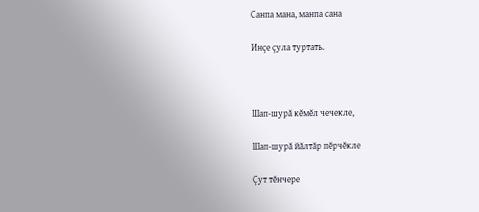Санпа мана, манпа сана

Инçе çула туртать.



Шап-шурă кĕмĕл чечекле,

Шап-шурă йăлтăр пĕрчĕкле

Çут тĕнчере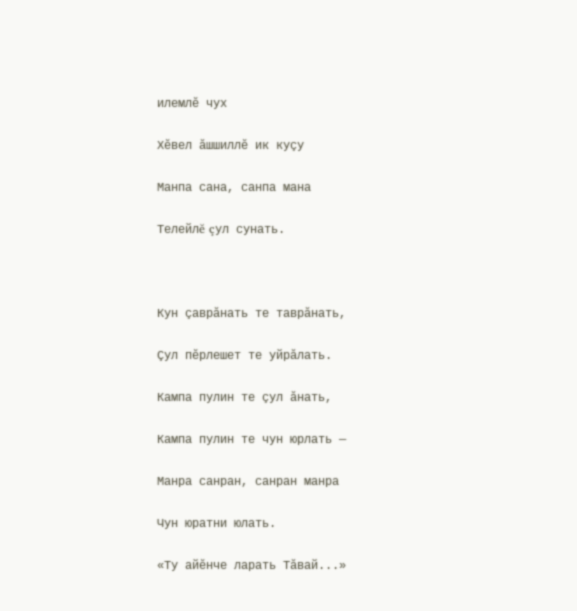илемлĕ чух

Хĕвел ăшшиллĕ ик куçу

Манпа сана, санпа мана

Телейлĕ çул сунать.



Кун çаврăнать те таврăнать,

Çул пĕрлешет те уйрăлать.

Кампа пулин те çул ăнать,

Кампа пулин те чун юрлать —

Манра санран, санран манра

Чун юратни юлать.

«Ту айĕнче ларать Тăвай...»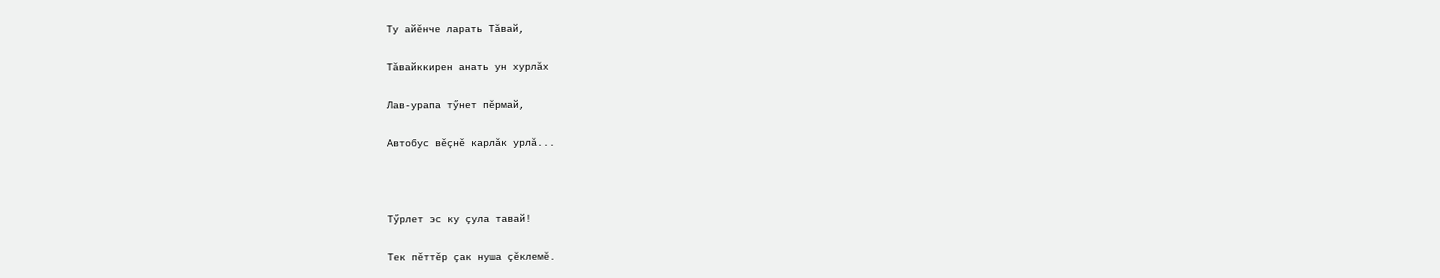Ту айĕнче ларать Тăвай,

Тăвайккирен анать ун хурлăх

Лав-урапа тӳнет пĕрмай,

Автобус вĕçнĕ карлăк урлă...



Тӳрлет эс ку çула тавай!

Тек пĕттĕр çак нуша çĕклемĕ.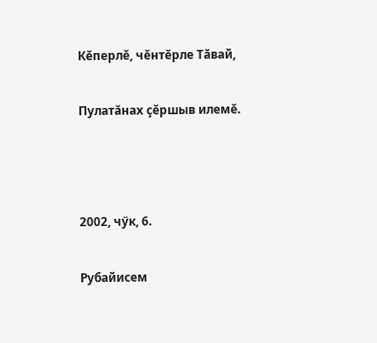Кĕперлĕ, чĕнтĕрле Тăвай,

Пулатăнах çĕршыв илемĕ.



2002, чӳк, 6.

Рубайисем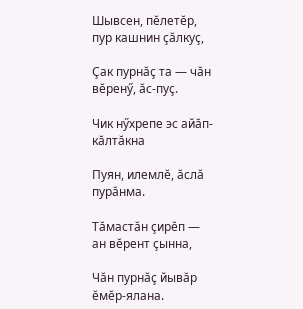Шывсен, пĕлетĕр, пур кашнин çăлкуç,

Çак пурнăç та — чăн вĕренӳ, ăс-пуç.

Чик нӳхрепе эс айăп-кăлтăкна

Пуян, илемлĕ, ăслă пурăнма.

Тăмастăн çирĕп — ан вĕрент çынна,

Чăн пурнăç йывăр ĕмĕр-ялана.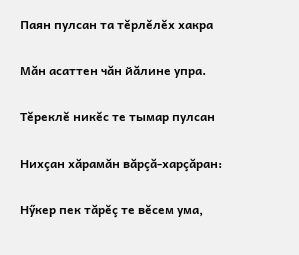Паян пулсан та тĕрлĕлĕх хакра

Мăн асаттен чăн йăлине упра.

Тĕреклĕ никĕс те тымар пулсан

Нихçан хăрамăн вăрçă-харçăран:

Нӳкер пек тăрĕç те вĕсем ума,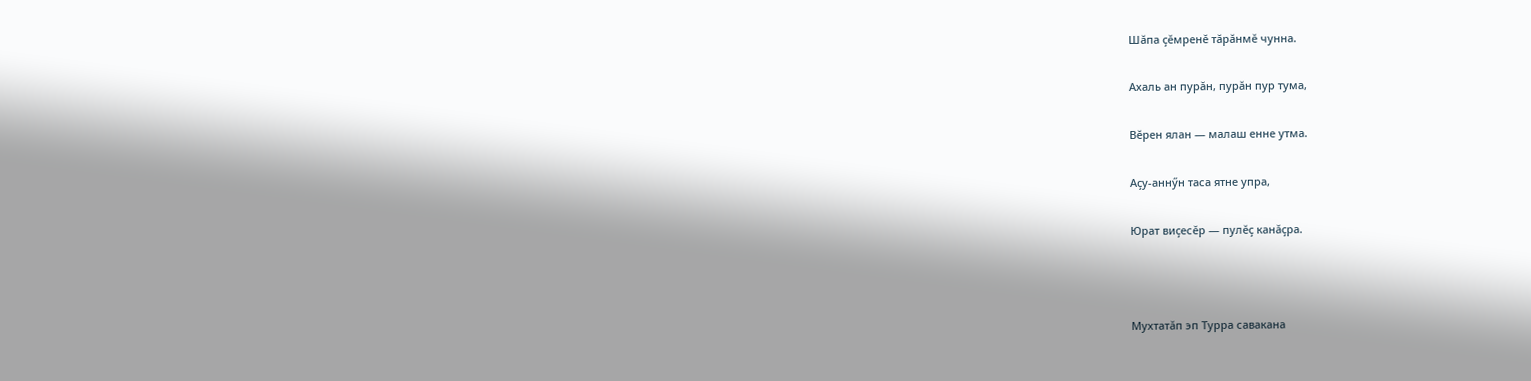Шăпа çĕмренĕ тăрăнмĕ чунна.

Ахаль ан пурăн, пурăн пур тума,

Вĕрен ялан — малаш енне утма.

Аçу-аннӳн таса ятне упра,

Юрат виçесĕр — пулĕç канăçра.



Мухтатăп эп Турра савакана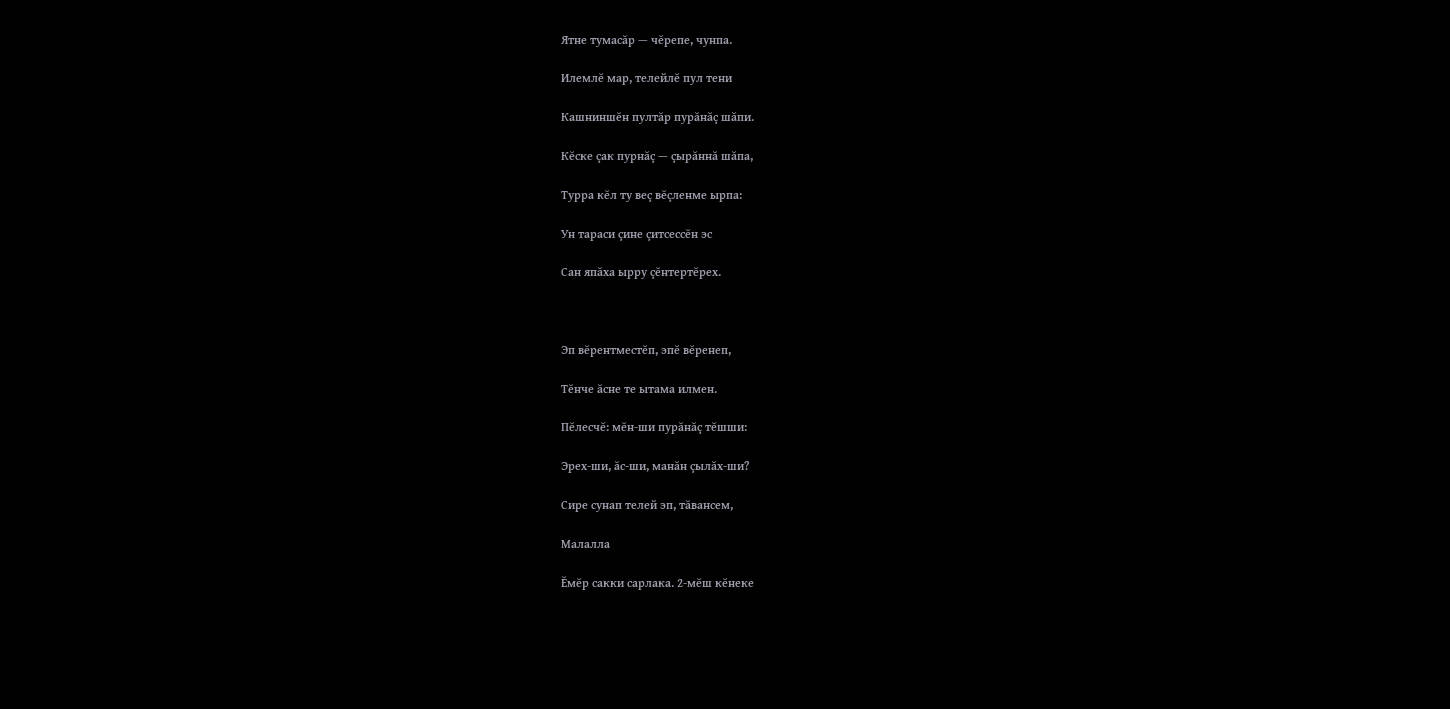Ятне тумасăр — чĕрепе, чунпа.

Илемлĕ мар, телейлĕ пул тени

Кашниншĕн пултăр пурăнăç шăпи.

Кĕске çак пурнăç — çырăннă шăпа,

Турра кĕл ту веç вĕçленме ырпа:

Ун тараси çине çитсессĕн эс

Сан япăха ырру çĕнтертĕрех.



Эп вĕрентместĕп, эпĕ вĕренеп,

Тĕнче ăсне те ытама илмен.

Пĕлесчĕ: мĕн-ши пурăнăç тĕшши:

Эрех-ши, ăс-ши, манăн çылăх-ши?

Сире сунап телей эп, тăвансем,

Малалла

Ĕмĕр сакки сарлака. 2-мĕш кĕнеке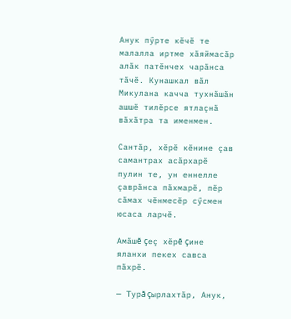Анук пӳрте кĕчĕ те малалла иртме хăяймасăр алăк патĕнчех чарăнса тăчĕ. Кунашкал вăл Микулана качча тухнăшăн ашшĕ тилĕрсе ятлаçнă вăхăтра та именмен.

Сантăр, хĕрĕ кĕнине çав самантрах асăрхарĕ пулин те, ун еннелле çаврăнса пăхмарĕ, пĕр сăмах чĕнмесĕр сӳсмен юсаса ларчĕ.

Амăшĕ çеç хĕрĕ çине яланхи пекех савса пăхрĕ.

— Турă çырлахтăр, Анук,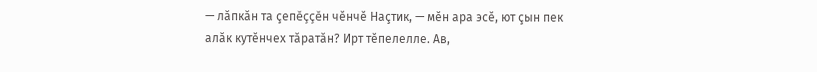— лăпкăн та çепĕççĕн чĕнчĕ Наçтик, — мĕн ара эсĕ, ют çын пек алăк кутĕнчех тăратăн? Ирт тĕпелелле. Ав,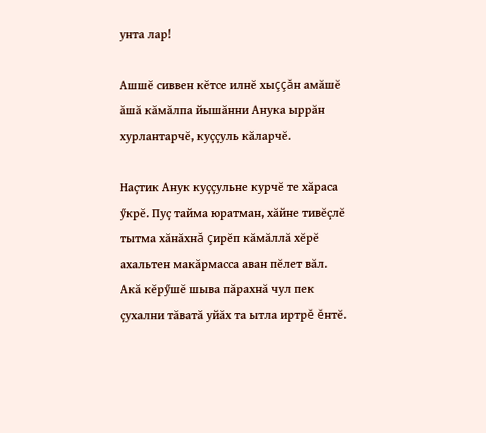унта лар!

Ашшĕ сиввен кĕтсе илнĕ хыççăн амăшĕ ăшă кăмăлпа йышăнни Анука ыррăн хурлантарчĕ, куççуль кăларчĕ.

Наçтик Анук куççульне курчĕ те хăраса ӳкрĕ. Пуç тайма юратман, хăйне тивĕçлĕ тытма хăнăхнă çирĕп кăмăллă хĕрĕ ахальтен макăрмасса аван пĕлет вăл. Акă кĕрӳшĕ шыва пăрахнă чул пек çухални тăватă уйăх та ытла иртрĕ ĕнтĕ.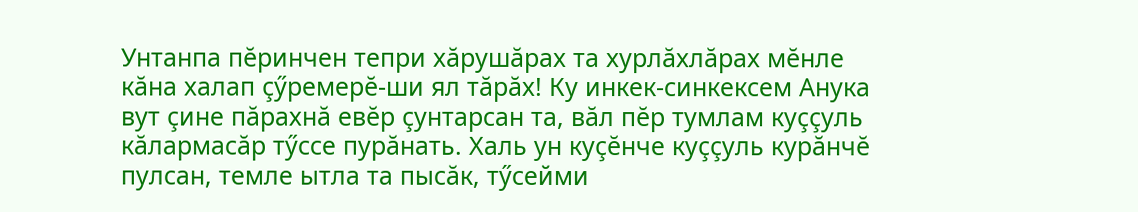Унтанпа пĕринчен тепри хăрушăрах та хурлăхлăрах мĕнле кăна халап çӳремерĕ-ши ял тăрăх! Ку инкек-синкексем Анука вут çине пăрахнă евĕр çунтарсан та, вăл пĕр тумлам куççуль кăлармасăр тӳссе пурăнать. Халь ун куçĕнче куççуль курăнчĕ пулсан, темле ытла та пысăк, тӳсейми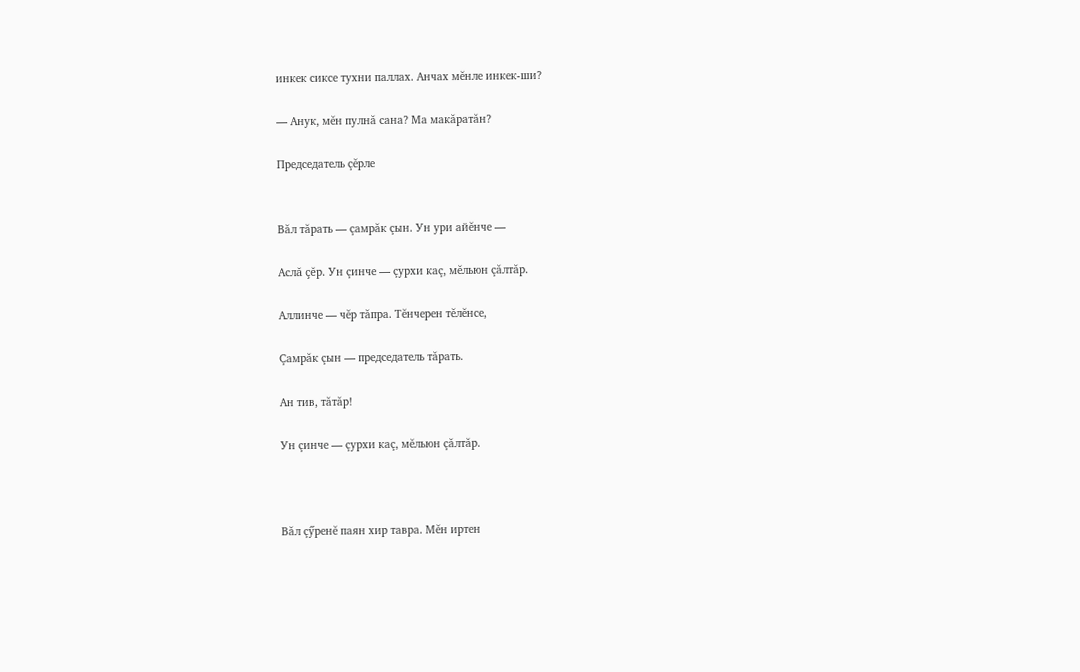инкек сиксе тухни паллах. Анчах мĕнле инкек-ши?

— Анук, мĕн пулнă сана? Ма макăратăн?

Председатель çĕрле


Вăл тăрать — çамрăк çын. Ун ури айĕнче —

Аслă çĕр. Ун çинче — çурхи каç, мĕльюн çăлтăр.

Аллинче — чĕр тăпра. Тĕнчерен тĕлĕнсе,

Çамрăк çын — председатель тăрать.

Ан тив, тăтăр!

Ун çинче — çурхи каç, мĕльюн çăлтăр.



Вăл çӳренĕ паян хир тавра. Мĕн иртен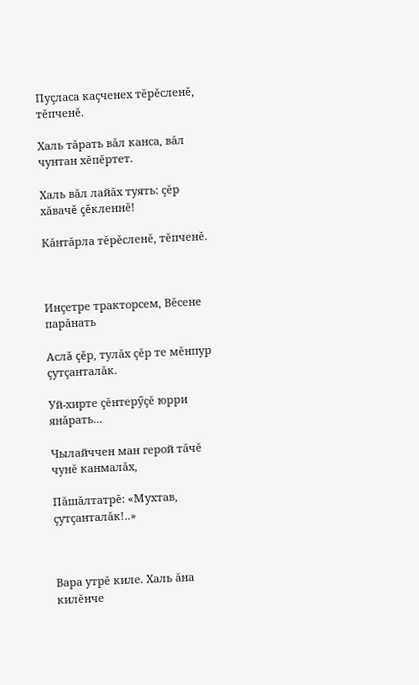Пуçласа каçченех тĕрĕсленĕ, тĕпченĕ.

Халь тăрать вăл канса, вăл чунтан хĕпĕртет.

Халь вăл лайăх туять: çĕр хăвачĕ çĕкленнĕ!

Кăнтăрла тĕрĕсленĕ, тĕпченĕ.



Инçетре тракторсем, Вĕсене парăнать

Аслă çĕр, тулăх çĕр те мĕнпур çутçанталăк.

Уй-хирте çĕнтерӳçĕ юрри янăрать...

Чылайччен ман герой тăчĕ чунĕ канмалăх,

Пăшăлтатрĕ: «Мухтав, çутçанталăк!..»



Вара утрĕ киле. Халь ăна килĕнче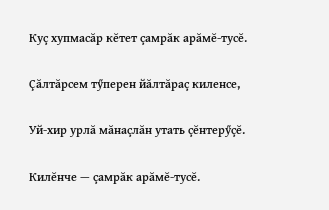Куç хупмасăр кĕтет çамрăк арăмĕ-тусĕ.

Çăлтăрсем тӳперен йăлтăраç киленсе,

Уй-хир урлă мăнаçлăн утать çĕнтерӳçĕ.

Килĕнче — çамрăк арăмĕ-тусĕ.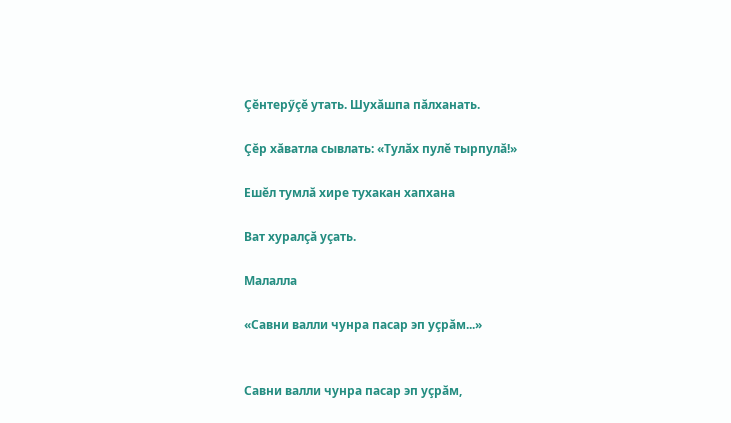Çĕнтерӳçĕ утать. Шухăшпа пăлханать.

Çĕр хăватла сывлать: «Тулăх пулĕ тырпулă!»

Ешĕл тумлă хире тухакан хапхана

Ват хуралçă уçать.

Малалла

«Савни валли чунра пасар эп уçрăм...»


Савни валли чунра пасар эп уçрăм,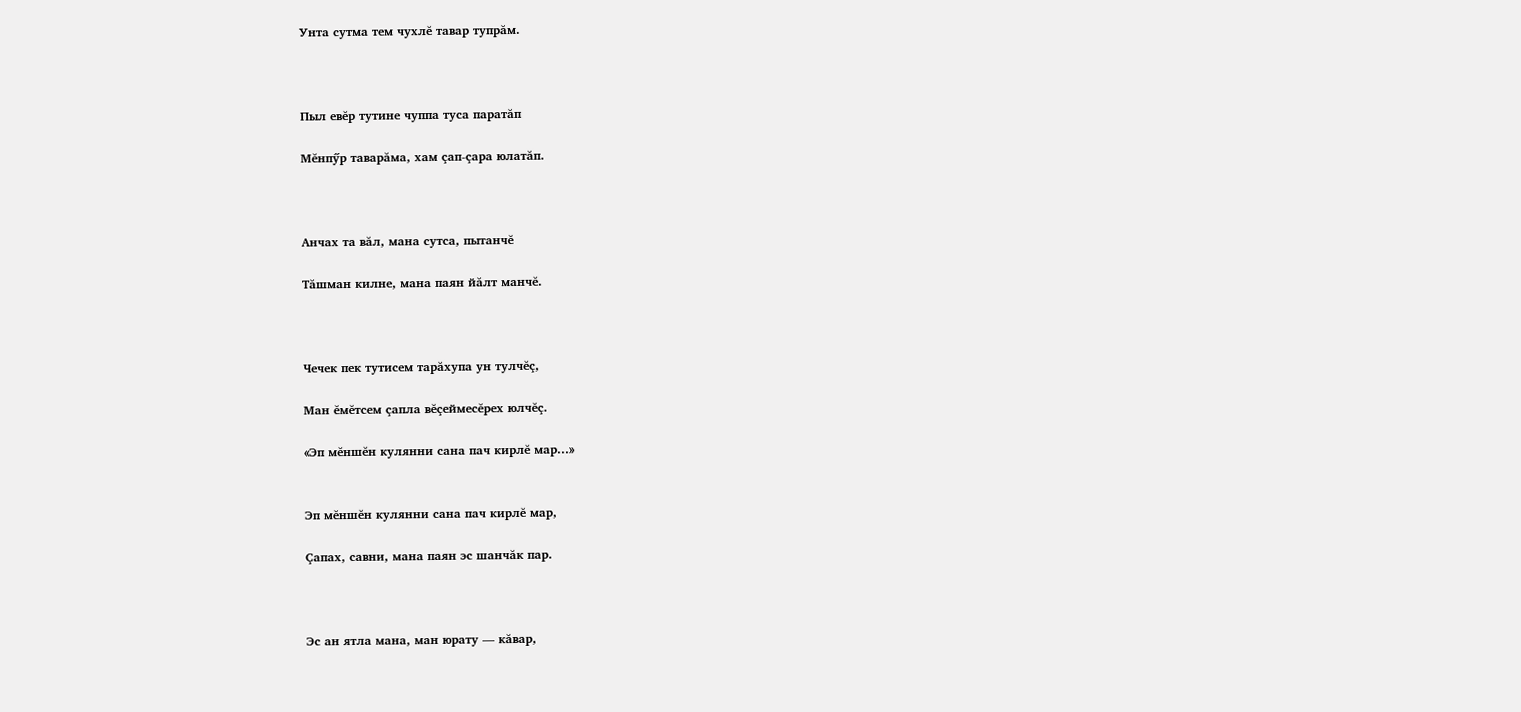Унта сутма тем чухлĕ тавар тупрăм.



Пыл евĕр тутине чуппа туса паратăп

Мĕнпӳр таварăма, хам çап-çара юлатăп.



Анчах та вăл, мана сутса, пытанчĕ

Тăшман килне, мана паян йăлт манчĕ.



Чечек пек тутисем тарăхупа ун тулчĕç,

Ман ĕмĕтсем çапла вĕçеймесĕрех юлчĕç.

«Эп мĕншĕн кулянни сана пач кирлĕ мар...»


Эп мĕншĕн кулянни сана пач кирлĕ мар,

Çапах, савни, мана паян эс шанчăк пар.



Эс ан ятла мана, ман юрату — кăвар,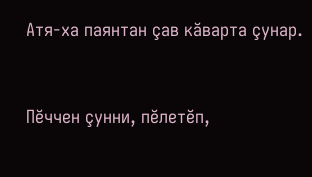Атя-ха паянтан çав кăварта çунар.



Пĕччен çунни, пĕлетĕп,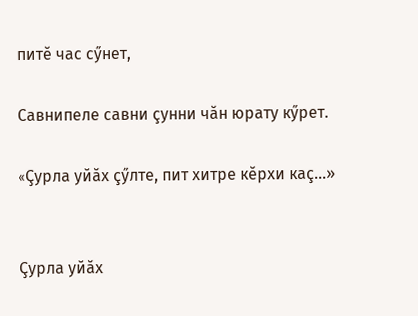питĕ час сӳнет,

Савнипеле савни çунни чăн юрату кӳрет.

«Çурла уйăх çӳлте, пит хитре кĕрхи каç...»


Çурла уйăх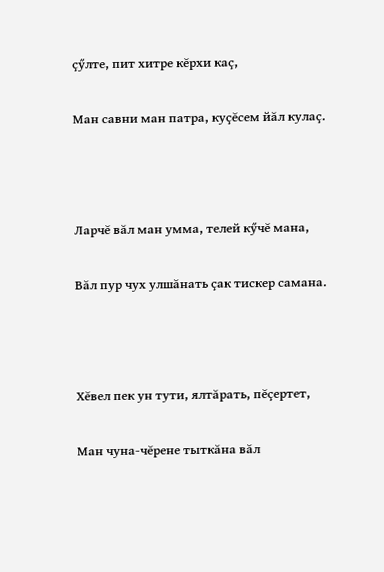çӳлте, пит хитре кĕрхи каç,

Ман савни ман патра, куçĕсем йăл кулаç.



Ларчĕ вăл ман умма, телей кӳчĕ мана,

Вăл пур чух улшăнать çак тискер самана.



Хĕвел пек ун тути, ялтăрать, пĕçертет,

Ман чуна-чĕрене тыткăна вăл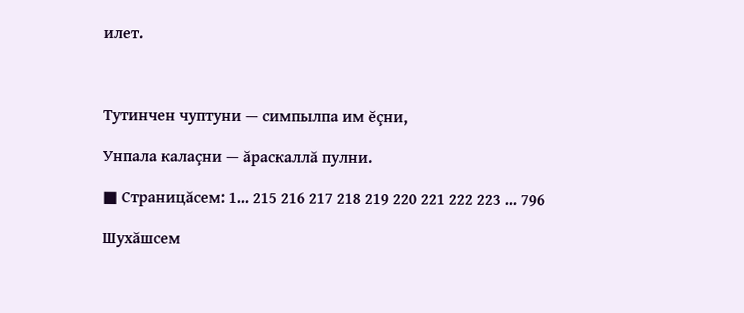илет.



Тутинчен чуптуни — симпылпа им ĕçни,

Унпала калаçни — ăраскаллă пулни.

■ Страницăсем: 1... 215 216 217 218 219 220 221 222 223 ... 796

Шухăшсем